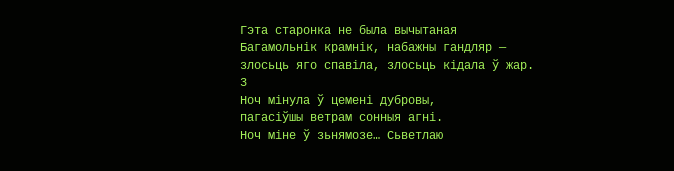Гэта старонка не была вычытаная
Багамольнік крамнік, набажны гандляр —
злосьць яго спавіла, злосьць кідала ў жар.
3
Ноч мінула ў цемені дубровы,
пагасіўшы ветрам сонныя агні.
Ноч міне ў зьнямозе… Сьветлаю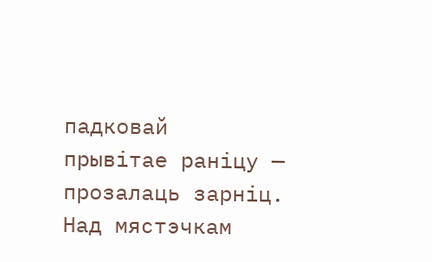падковай
прывітае раніцу — прозалаць зарніц.
Над мястэчкам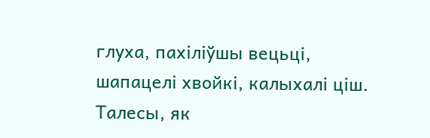глуха, пахіліўшы вецьці,
шапацелі хвойкі, калыхалі ціш.
Талесы, як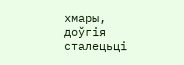хмары, доўгія сталецьці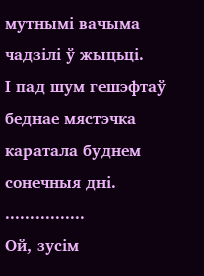мутнымі вачыма чадзілі ў жыцьці.
І пад шум гешэфтаў беднае мястэчка
каратала буднем сонечныя дні.
................
Ой, зусім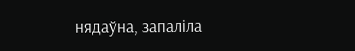нядаўна, запаліла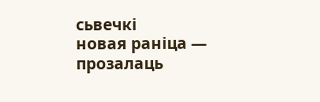сьвечкі
новая раніца — прозалаць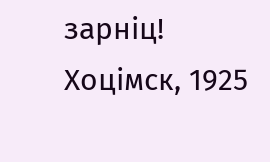зарніц!
Хоцімск, 1925